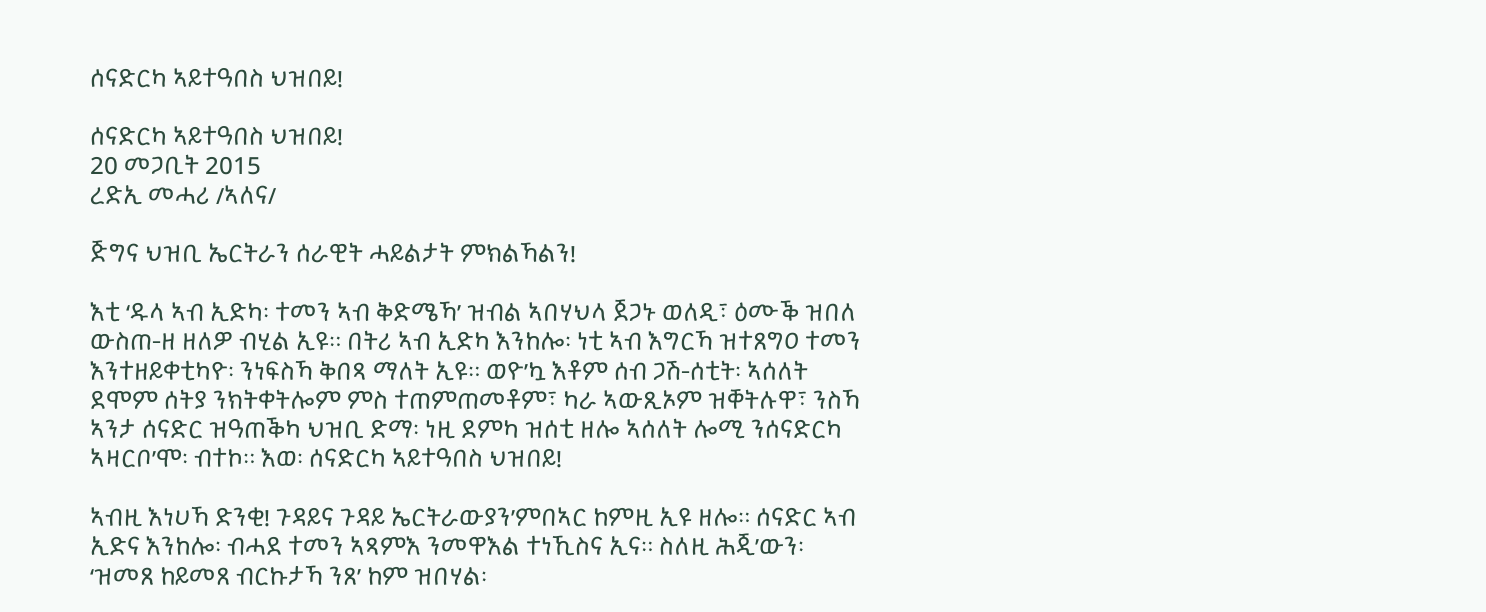ሰናድርካ ኣይተዓበስ ህዝበይ!

ሰናድርካ ኣይተዓበስ ህዝበይ!
20 መጋቢት 2015
ረድኢ መሓሪ /ኣለና/

ጅግና ህዝቢ ኤርትራን ሰራዊት ሓይልታት ምክልኻልን!

እቲ ‘ዱላ ኣብ ኢድካ፡ ተመን ኣብ ቅድሜኻ’ ዝብል ኣበሃህላ ጀጋኑ ወለዲ፣ ዕሙቕ ዝበለ ውስጠ-ዘ ዘለዎ ብሂል ኢዩ። በትሪ ኣብ ኢድካ እንከሎ፡ ነቲ ኣብ እግርኻ ዝተጸግዐ ተመን እንተዘይቀቲካዮ፡ ንነፍስኻ ቅበጻ ማለት ኢዩ። ወዮ’ኳ እቶም ሰብ ጋሽ-ሰቲት፡ ኣሰለት ደሞም ሰትያ ንክትቀትሎም ምስ ተጠምጠመቶም፣ ካራ ኣውጺኦም ዝቐትሉዋ፣ ንስኻ ኣንታ ሰናድር ዝዓጠቕካ ህዝቢ ድማ፡ ነዚ ደምካ ዝሰቲ ዘሎ ኣሰለት ሎሚ ንሰናድርካ ኣዛርቦ’ሞ፡ ብተኮ። እወ፡ ሰናድርካ ኣይተዓበስ ህዝበይ!

ኣብዚ እነሀኻ ድንቂ! ጉዳይና ጉዳይ ኤርትራውያን’ምበኣር ከምዚ ኢዩ ዘሎ። ሰናድር ኣብ ኢድና እንከሎ፡ ብሓደ ተመን ኣጻምእ ንመዋእል ተነኺስና ኢና። ስለዚ ሕጂ’ውን፡ ‘ዝመጸ ከይመጸ ብርኩታኻ ንጸ’ ከም ዝበሃል፡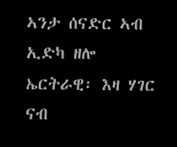ኣንታ ሰናድር ኣብ ኢድካ ዘሎ ኤርትራዊ፡ እዛ ሃገር ናብ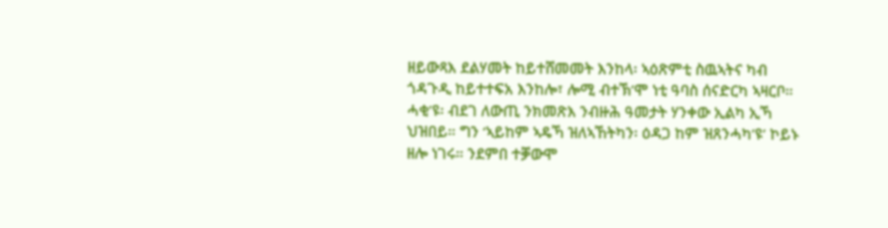ዘይውጻእ ደልሃመት ከይተሸመመት እንከላ፡ ኣዕጽምቲ ስዉኣትና ካብ ጎዳጉዲ ከይተተፍአ እንከሎ፣ ሎሚ ብተኽ’ሞ ነቲ ዓባስ ሰናድርካ ኣዛርቦ። ሓቂ’ዩ፡ ብደገ ለውጢ ንክመጽእ ንብዙሕ ዓመታት ሃንቀው ኢልካ ኢኻ ህዝበይ። ግን ‘ኣይከም ኣዴኻ ዝለኣኸትካን፡ ዕዳጋ ከም ዝጸንሓካ’ዩ’ ኮይኑ ዘሎ ነገሩ። ንደምበ ተቓውሞ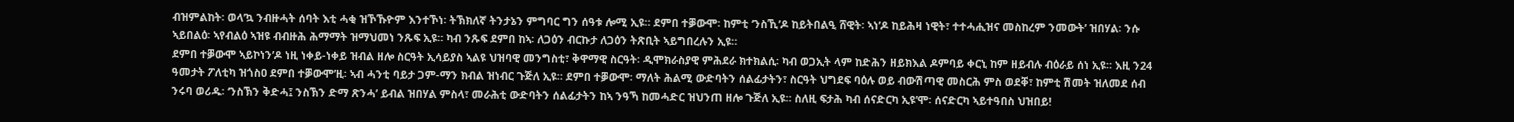ብዝምልከት፡ ወላ’ኳ ንብዙሓት ሰባት እቲ ሓቂ ዝኾኹዮም እንተኾነ፡ ትኽክለኛ ትንታኔን ምግባር ግን ሰዓቱ ሎሚ ኢዩ። ደምበ ተቓውሞ፡ ከምቲ ‘ንስኺ’ዶ ከይትበልዒ ሸዊት፡ ኣነ’ዶ ከይሕዛ ነዊት፣ ተተሓሒዝና መስከረም ንመውት’ ዝበሃል፡ ንሱ ኣይበልዕ፡ ኣየብልዕ ኣዝዩ ብብዙሕ ሕማማት ዝማህመነ ንጹፍ ኢዩ። ካብ ንጹፍ ደምበ ከኣ፡ ለጋዕን ብርኩታ ለጋዕን ትጽቢት ኣይግበረሉን ኢዩ።
ደምበ ተቓውሞ ኣይኮነን’ዶ ነዚ ነቀይ-ነቀይ ዝብል ዘሎ ስርዓት ኢሳይያስ ኣልዩ ህዝባዊ መንግስቲ፣ ቅዋማዊ ስርዓት፡ ዲሞክራስያዊ ምሕደራ ክተክልሲ፡ ካብ ወጋኢት ላም ከድሕን ዘይክእል ዶምባይ ቀርኒ ከም ዘይብሉ ብዕራይ ሰነ ኢዩ። እዚ ን24 ዓመታት ፖለቲካ ዝጎስዐ ደምበ ተቓውሞ’ዚ፡ ኣብ ሓንቲ ባይታ ጋም-ማን ክብል ዝነብር ጉጅለ ኢዩ። ደምበ ተቓውሞ፡ ማለት ሕልሚ ውድባትን ሰልፊታትን፣ ስርዓት ህግደፍ ባዕሉ ወይ ብውሽጣዊ መስርሕ ምስ ወደቐ፣ ከምቲ ሽመት ዝለመደ ሰብ ንሩባ ወሪዱ፡ ‘ንስኽን ቅድሓ፤ ንስኽን ድማ ጽንሓ’ ይብል ዝበሃል ምስላ፣ መራሕቲ ውድባትን ሰልፊታትን ከኣ ንዓኻ ከመሓድር ዝህንጠ ዘሎ ጉጅለ ኢዩ። ስለዚ ፍታሕ ካብ ሰናድርካ ኢዩ’ሞ፡ ሰናድርካ ኣይተዓበስ ህዝበይ!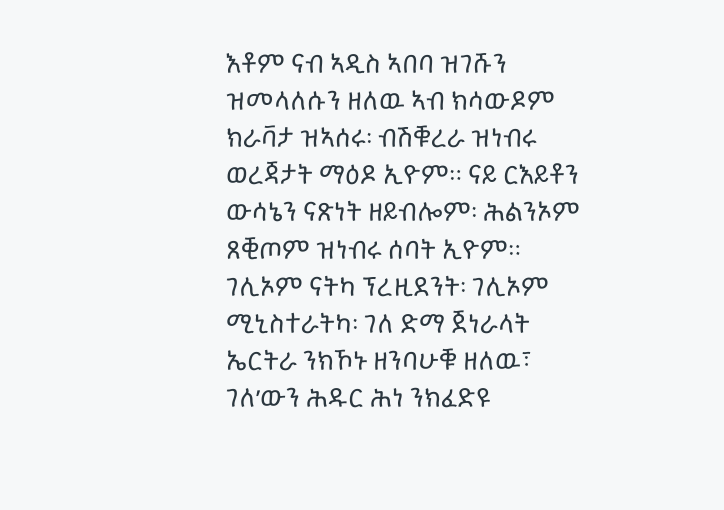እቶም ናብ ኣዲስ ኣበባ ዝገሹን ዝመላለሱን ዘለዉ ኣብ ክሳውዶም ክራቫታ ዝኣሰሩ፡ ብሽቑረራ ዝነብሩ ወረጃታት ማዕዶ ኢዮም። ናይ ርእይቶን ውሳኔን ናጽነት ዘይብሎም፡ ሕልንኦም ጸቒጦም ዝነብሩ ሰባት ኢዮም። ገሊኦም ናትካ ፕረዚደንት፡ ገሊኦም ሚኒስተራትካ፡ ገለ ድማ ጀነራላት ኤርትራ ንክኾኑ ዘንባሁቑ ዘለዉ፣ ገለ’ውን ሕዱር ሕነ ንክፈድዩ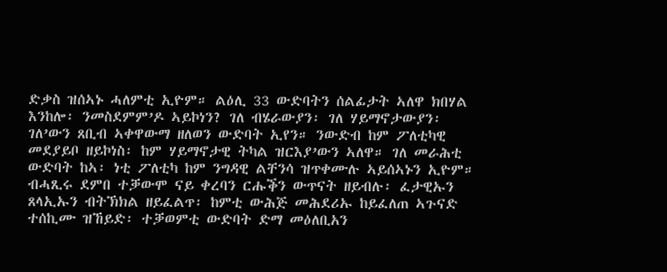ድቃስ ዝሰኣኑ ሓለምቲ ኢዮም። ልዕሊ 33 ውድባትን ሰልፊታት ኣለዋ ክበሃል እንከሎ፡ ንመስደምም’ዶ ኣይኮነን? ገለ ብሄራውያን፡ ገለ ሃይማኖታውያን፡ ገለ’ውን ጸቢብ ኣቀዋውማ ዘለወን ውድባት ኢየን። ንውድብ ከም ፖለቲካዊ መደያይቦ ዘይኮነስ፡ ከም ሃይማኖታዊ ትካል ዝርእያ’ውን ኣለዋ። ገለ መራሕቲ ውድባት ከኣ፡ ነቲ ፖለቲካ ከም ንግዳዊ ልቸንሳ ዝጥቀሙሉ ኣይሰኣኑን ኢዮም። ብሓጺሩ ደምበ ተቓውሞ ናይ ቀረባን ርሑቕን ውጥናት ዘይብሉ፡ ፈታዊኡን ጸላኢኡን ብትኽክል ዘይፈልጥ፡ ከምቲ ውሕጅ መሕደሪኡ ከይፈለጠ ኣጉናድ ተሰኪሙ ዝኸይድ፡ ተቓወምቲ ውድባት ድማ መዕለቢአን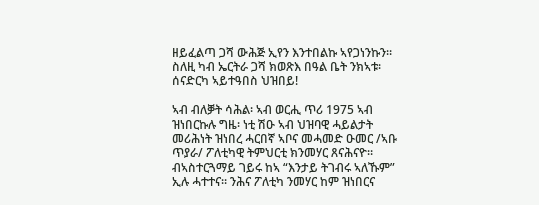ዘይፈልጣ ጋሻ ውሕጅ ኢየን እንተበልኩ ኣየጋነንኩን። ስለዚ ካብ ኤርትራ ጋሻ ክወጽእ በዓል ቤት ንክኣቱ፡ ሰናድርካ ኣይተዓበስ ህዝበይ!

ኣብ ብለቓት ሳሕል፡ ኣብ ወርሒ ጥሪ 1975 ኣብ ዝነበርኩሉ ግዜ፡ ነቲ ሽዑ ኣብ ህዝባዊ ሓይልታት መሪሕነት ዝነበረ ሓርበኛ ኣቦና መሓመድ ዑመር /ኣቡ ጥያራ/ ፖለቲካዊ ትምህርቲ ክንመሃር ጸናሕናዮ። ብኣስተርጓማይ ገይሩ ከኣ “እንታይ ትገብሩ ኣለኹም” ኢሉ ሓተተና። ንሕና ፖለቲካ ንመሃር ከም ዝነበርና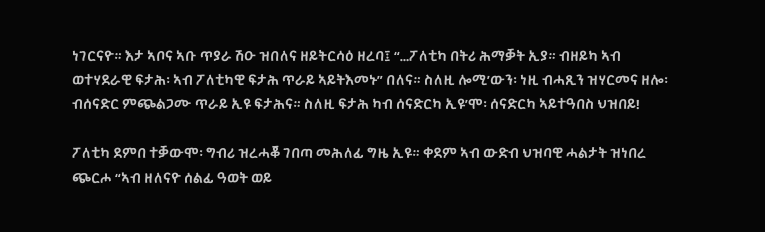ነገርናዮ። እታ ኣቦና ኣቡ ጥያራ ሽዑ ዝበለና ዘይትርሳዕ ዘረባ፤ “…ፖለቲካ በትሪ ሕማቓት ኢያ። ብዘይካ ኣብ ወተሃደራዊ ፍታሕ፡ ኣብ ፖለቲካዊ ፍታሕ ጥራይ ኣይትእመኑ” በለና። ስለዚ ሎሚ’ውን፡ ነዚ ብሓጺን ዝሃርመና ዘሎ፡ ብሰናድር ምጭልጋሙ ጥራይ ኢዩ ፍታሕና። ስለዚ ፍታሕ ካብ ሰናድርካ ኢዩ’ሞ፡ ሰናድርካ ኣይተዓበስ ህዝበይ!

ፖለቲካ ደምበ ተቓውሞ፡ ግብሪ ዝረሓቖ ገበጣ መሕለፊ ግዜ ኢዩ። ቀደም ኣብ ውድብ ህዝባዊ ሓልታት ዝነበረ ጭርሖ “ኣብ ዘለናዮ ሰልፊ ዓወት ወይ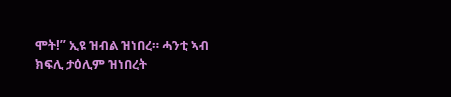ሞት!” ኢዩ ዝብል ዝነበረ። ሓንቲ ኣብ ክፍሊ ታዕሊም ዝነበረት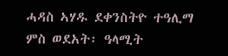ሓዳስ ኣሃዱ ደቀንስትዮ ተዓሊማ ምስ ወደአት፡ ዓላሚት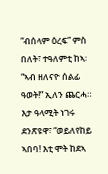“ብሰላም ዕረፍ” ምስ በለት፣ ተዓለምቲ ከኣ፡ “ኣብ ዘለናዮ ሰልፊ ዓወት!” ኢለን ጨርሓ። እታ ዓላሚት ነገሩ ደንጽዩዋ፣ “ወይለየከይ ኣበባ! እቲ ሞት ከደኣ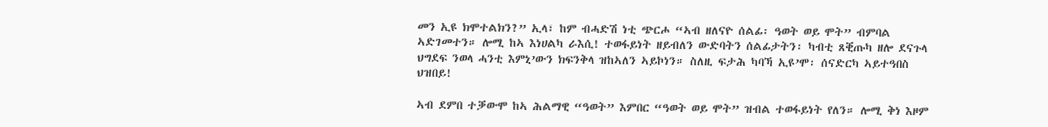መን ኢዩ ክሞተልክን?” ኢላ፣ ከም ብሓድሽ ነቲ ጭርሖ “ኣብ ዘለናዮ ሰልፊ፡ ዓወት ወይ ሞት” ብምባል ኣድገመተን። ሎሚ ከኣ እነሀልካ ራእሲ! ተወፋይነት ዘይብለን ውድባትን ሰልፊታትን፡ ካብቲ ጸቒጡካ ዘሎ ደናጉላ ህግደፍ ንወላ ሓንቲ እምኒ’ውን ክፍንቅላ ዝከኣለን ኣይኮነን። ስለዚ ፍታሕ ካባኻ ኢዩ’ሞ፡ ሰናድርካ ኣይተዓበስ ህዝበይ!

ኣብ ደምበ ተቓውሞ ከኣ ሕልማዊ “ዓወት” እምበር “ዓወት ወይ ሞት” ዝብል ተወፋይነት የለን። ሎሚ ቅነ እዞም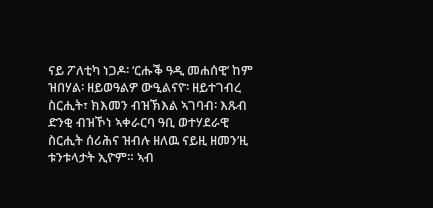ናይ ፖለቲካ ነጋዶ፡ ‘ርሑቕ ዓዲ መሐሰዊ’ ከም ዝበሃል፡ ዘይወዓልዎ ውዒልናዮ፡ ዘይተገብረ ስርሒት፣ ክእመን ብዝኽእል ኣገባብ፡ እጹብ ድንቂ ብዝኾነ ኣቀራርባ ዓቢ ወተሃደራዊ ስርሒት ሰሪሕና ዝብሉ ዘለዉ ናይዚ ዘመን’ዚ ቱንቱላታት ኢዮም። ኣብ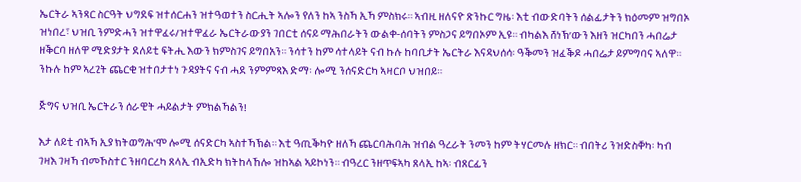ኤርትራ ኣንጻር ስርዓት ህግደፍ ዝተሰርሐን ዝተዓወተን ስርሒት ኣሎን የለን ከኣ ንስኻ ኢኻ ምስክሩ። ኣብዚ ዘለናዮ ጽንኩር ግዜ፡ እቲ ብውድባትን ሰልፊታትን ክዕመም ዝግበኦ ዝነበረ፣ ህዝቢ ንምድሓን ዝተዋፈሩ/ዝተዋፈራ ኤርትራውያን ገበርቲ ሰናይ ማሕበራትን ውልቀ-ሰባትን ምስጋና ይግበኦም ኢዩ። ብካልእ ሸነኽ’ውን እዘን ዝርካበን ሓበሬታ ዘቕርባ ዘለዋ ሚድያታት ደለይቲ ፍትሒ እውን ክምስገና ይግበአን። ንሳተን ከም ሳተላይት ናብ ኩሉ ከባቢታት ኤርትራ እናዳህሰሳ፡ ዓቕመን ዝፈቕዶ ሓበሬታ ይምግባና ኣለዋ። ንኩሉ ከም ኣረጊት ጨርቂ ዝተበታተነ ጉዳያትና ናብ ሓደ ንምምጻእ ድማ፡ ሎሚ ንሰናድርካ ኣዛርቦ ህዝበይ።

ጅግና ህዝቢ ኤርትራን ሰራዊት ሓይልታት ምክልኻልን!

እታ ለይቲ ብኣኻ ኢያ ክትወግሕ’ሞ ሎሚ ሰናድርካ ኣስተኻኽል። እቲ ዓጢቕካዮ ዘለኻ ጨርባሕባሕ ዝብል ዓረራት ንመን ከም ትሃርመሉ ዘክር። ብበትሪ ንዝድስቐካ፡ ካብ ገዛእ ገዛኻ ብመኾስተር ንዘባርረካ ጸላኢ ብኢድካ ክትከላኸሎ ዝከኣል ኣይኮነን። ብዓረር ንዘጥፍኣካ ጸላኢ ከኣ፡ ብጸርፊን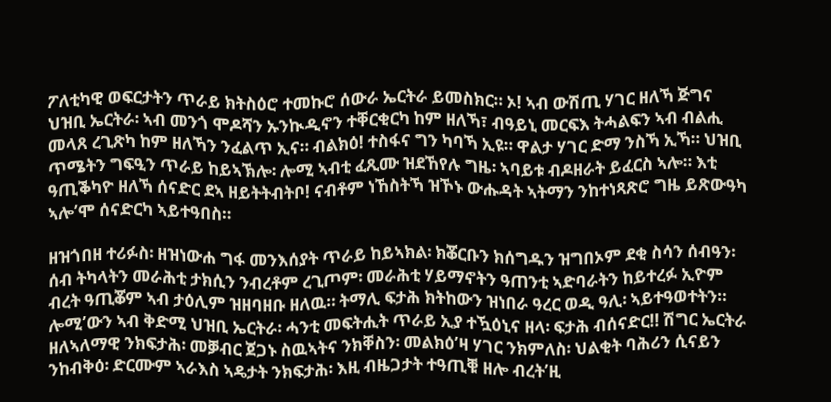ፖለቲካዊ ወፍርታትን ጥራይ ክትስዕሮ ተመኩሮ ሰውራ ኤርትራ ይመስክር። ኦ! ኣብ ውሽጢ ሃገር ዘለኻ ጅግና ህዝቢ ኤርትራ፡ ኣብ መንጎ ሞዶሻን ኡንኲዲኖን ተቐርቂርካ ከም ዘለኻ፣ ብዓይኒ መርፍእ ትሓልፍን ኣብ ብልሒ መላጸ ረጊጽካ ከም ዘለኻን ንፈልጥ ኢና። ብልክዕ! ተስፋና ግን ካባኻ ኢዩ። ዋልታ ሃገር ድማ ንስኻ ኢኻ። ህዝቢ ጥሜትን ግፍዒን ጥራይ ከይኣኽሎ፡ ሎሚ ኣብቲ ፈጺሙ ዝደኸየሉ ግዜ፡ ኣባይቱ ብዶዘራት ይፈርስ ኣሎ። እቲ ዓጢቕካዮ ዘለኻ ሰናድር ደኣ ዘይትትብትቦ! ናብቶም ነኸስትኻ ዝኾኑ ውሑዳት ኣትማን ንከተነጻጽሮ ግዜ ይጽውዓካ ኣሎ’ሞ ሰናድርካ ኣይተዓበስ።

ዘዝጎበዘ ተሪፉስ፡ ዘዝነውሐ ግፋ መንእሰያት ጥራይ ከይኣክል፡ ክቖርቡን ክሰግዱን ዝግበኦም ደቂ ስሳን ሰብዓን፡ ሰብ ትካላትን መራሕቲ ታክሲን ንብረቶም ረጊጦም፡ መራሕቲ ሃይማኖትን ዓጠንቲ ኣድባራትን ከይተረፉ ኢዮም ብረት ዓጢቖም ኣብ ታዕሊም ዝዘባዘቡ ዘለዉ። ትማሊ ፍታሕ ክትከውን ዝነበራ ዓረር ወዲ ዓሊ፡ ኣይተዓወተትን። ሎሚ’ውን ኣብ ቅድሚ ህዝቢ ኤርትራ፡ ሓንቲ መፍትሒት ጥራይ ኢያ ተዃዕኒና ዘላ፡ ፍታሕ ብሰናድር!! ሽግር ኤርትራ ዘለኣለማዊ ንክፍታሕ፡ መቓብር ጀጋኑ ስዉኣትና ንክቐስን፡ መልክዕ’ዛ ሃገር ንክምለስ፡ ህልቂት ባሕሪን ሲናይን ንከብቅዕ፡ ድርሙም ኣራእስ ኣዴታት ንክፍታሕ፡ እዚ ብዜጋታት ተዓጢቑ ዘሎ ብረት’ዚ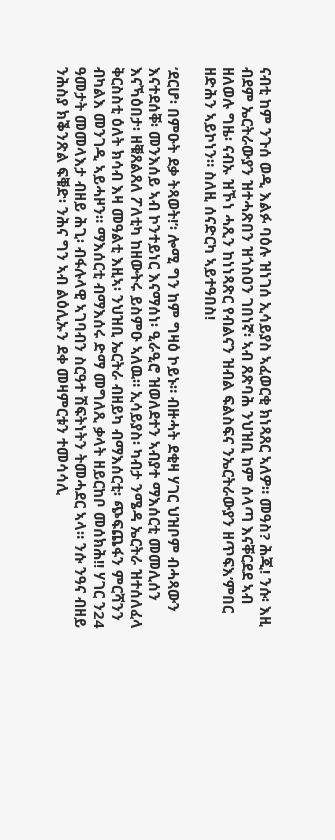ናብቲ ከም ንጉሰ ወዲ እልፉ ባዕሉ ዝነገሰ ኢሳይያስ ኣፈወርቂ ክነጻጸር ኣለዎ። መዓስ? ሕጂ! ንሱ፡ እዚ ብደም ኤርትራውያን ዝተሓጽበን ዝጎስዐን ገበነኛ፡ ኣብ ጸጽባሕ ንህዝቢ ከም ሰላጣ እናቐርደደ ኣብ ዘለወሉ ግዜ፡ ናብኡ ዝኾነ ሓጺን ከነነጻጽር የብልናን ዝብል ፍልስፍና ንኤርትራውያን ዘጥፍእ’ምበር ዘድሕን ኣይኮነን። ስለዚ ሰናድርካ ኣይተዓበስ!

‘ደርሆ፡ በምዑት ደቃ ትጻወት!’፡ ሎሚ ግን ከም ግዛዕ ኮይኑ። ብዙሓት ደቂዛ ሃገር ህዝቦም ብሓጻውን እናተደሰቐ፡ መንእሰይ ኣብ ኮንተይነር እናማሰነ፡ ዒራዒሮ ዝወለደተን ኣብያተ ማእሰርቲ መመሊሰን እናኻዕበታ፡ ዘቑጸልጸለ ፖለቲካ ከዘውትሩ ይስምዑ ኣለዉ። ኢሳይያስ፡ ካብታ ንሜዳ ኤርትራ ዝተሰለፈላ ቅርስስቲ ዕለት ክሳብ እዛ መዓልቲ እዚኣ፡ ንህዝቢ ኤርትራ ብዘይካ ብማእሰርቲ፡ ጭፍጨፋን ምርሻንን ብካልእ መንገዲ ኣይሓዞን። ማእሰርቲ ብማእሰሩ ድማ መግለጺ ቃላት ዘይርከቦ መሰክሕ!! ሃገር ን24 ዓመታት መመላእታ ብዘይ ሕጊ፡ ብፋሉላዊ ኣገባብን ስርዓተ ሽፍትነትን ትመሓደር ኣላ። ንሱ ንዓና ብዘይ ንሕስያ ክቕንጽል ፍቑድ፡ ንሕና ግን ኣብ ልዕሊኡን ደቀ መዛምርቱን ተመሳሳሊ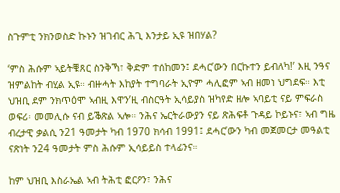ስጉምቲ ንክንወስድ ኩኑን ዝገብር ሕጊ እንታይ ኢዩ ዝበሃል?

‘ምስ ሕሱም ኣይትቑጸር ስንቅኻ፣ ቅድም ተሰከመን፤ ደሓር’ውን በርኩተን ይብለካ!’ እዚ ንዓና ዝምልከት ብሂል ኢዩ። ብዙሓት እከያት ተግባራት ኢዮም ሓሊፎም ኣብ ዘመነ ህግደፍ። እቲ ህዝቢ ደም ንክጥዕሞ ኣብዚ እዋን’ዚ ብስርዓት ኢሳይያስ ዝካየድ ዘሎ ኣባይቲ ናይ ምፍራስ ወፍሪ፡ መመሊሱ ናብ ይቕጽል ኣሎ። ንሕና ኤርትራውያን ናይ ጽሕፍቶ ጉዳይ ኮይኑና፣ ኣብ ግዜ ብረታዊ ቃልሲ ን21 ዓመታት ካብ 1970 ክሳብ 1991፤ ደሓር’ውን ካብ መጀመርታ መዓልቲ ናጽነት ን24 ዓመታት ምስ ሕሱም ኢሳይይስ ተላፊንና።

ከም ህዝቢ እስራኤል ኣብ ትሕቲ ፎርዖን፣ ንሕና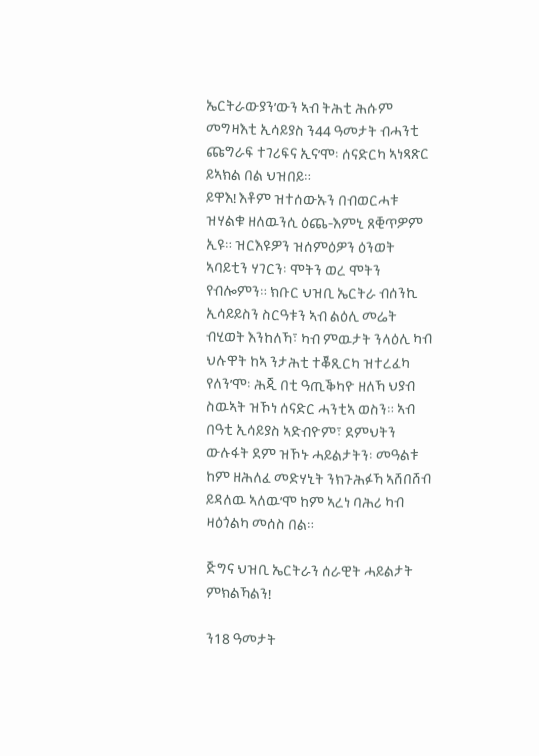ኤርትራውያን’ውን ኣብ ትሕቲ ሕሱም መግዛእቲ ኢሳይያስ ን44 ዓመታት ብሓንቲ ጩግራፍ ተገሪፍና ኢና’ሞ፡ ሰናድርካ ኣነጻጽር ይኣክል በል ህዝበይ።
ይዋእ! እቶም ዝተሰውኡን በብወርሓቱ ዝሃልቁ ዘለዉንሲ ዕጨ-እምኒ ጸቒጥዎም ኢዩ። ዝርእዩዎን ዝሰምዕዎን ዕንወት ኣባይቲን ሃገርን፡ ሞትን ወረ ሞትን የብሎምን። ክቡር ህዝቢ ኤርትራ ብሰንኪ ኢሳይይስን ስርዓቱን ኣብ ልዕሊ መሬት ብሂወት እንከለኻ፣ ካብ ምዉታት ንላዕሊ ካብ ህሉዋት ከኣ ንታሕቲ ተቖጺርካ ዝተረፈካ የለን’ሞ፡ ሕጂ በቲ ዓጢቕካዮ ዘለኻ ህያብ ስዉኣት ዝኾነ ሰናድር ሓንቲኣ ወስን። ኣብ በዓቲ ኢሳይያስ ኣድብዮም፣ ደምህትን ውሉፋት ደም ዝኾኑ ሓይልታትን፡ መዓልቱ ከም ዘሕለፈ መድሃኒት ንክጉሕፉኻ ኣሸበሸብ ይዳለዉ ኣለዉ’ሞ ከም ኣረነ ባሕሪ ካብ ዛዕጎልካ መሰስ በል።

ጅግና ህዝቢ ኤርትራን ሰራዊት ሓይልታት ምክልኻልን!

ን18 ዓመታት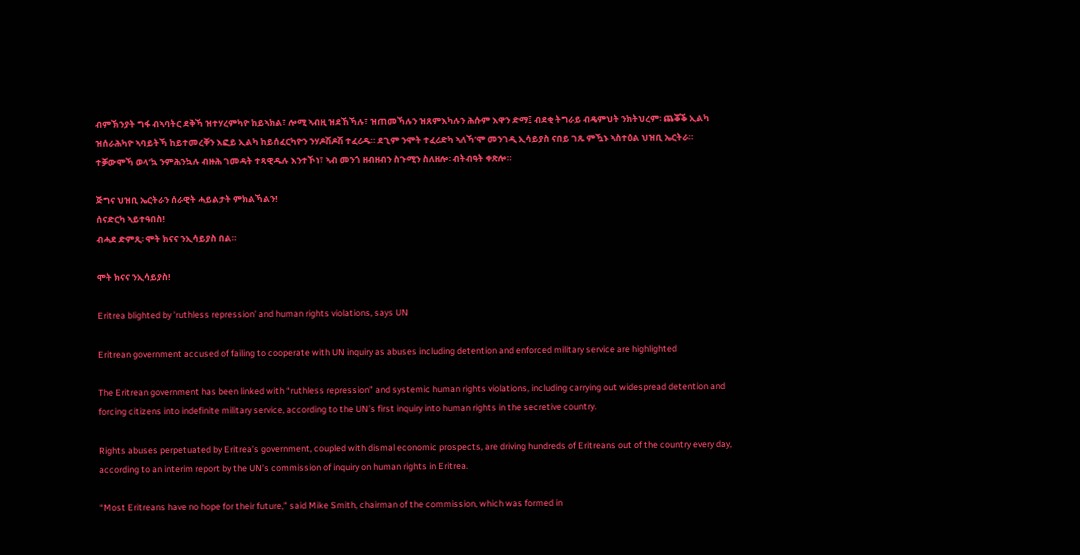ብምኽንያት ግፋ ብኣባትር ደቅኻ ዝተሃረምካዮ ከይኣክል፣ ሎሚ ኣብዚ ዝደኸኻሉ፣ ዝጠመኻሉን ዝጸምእካሉን ሕሱም እዋን ድማ፤ ብደቂ ትግራይ ብዴምህት ንክትህረም፡ ጨቖቕ ኢልካ ዝሰራሕካዮ ኣባይትኻ ከይተመረቐን እፎይ ኢልካ ከይሰፈርካዮን ንሃዶሽዶሽ ተፈሪዱ። ደጊም ንሞት ተፈሪድካ ኣለኻ’ሞ መንገዲ ኢሳይያስ ናበይ ገጹ ምዃኑ ኣስተዕል ህዝቢ ኤርትራ።
ተቓውሞኻ ወላ’ኳ ንምሕንኳሉ ብዙሕ ገመዳት ተጻዊዱሉ እንተኾነ፣ ኣብ መንጎ ዘብዘብን ስጉሚን ስለዘሎ፡ ብትብዓት ቀጽሎ።

ጅግና ህዝቢ ኤርትራን ሰራዊት ሓይልታት ምክልኻልን!
ሰናድርካ ኣይተዓበስ!
ብሓደ ድምጺ፡ ሞት ክናና ንኢሳይያስ በል።

ሞት ክናና ንኢሳይያስ!

Eritrea blighted by ’ruthless repression’ and human rights violations, says UN

Eritrean government accused of failing to cooperate with UN inquiry as abuses including detention and enforced military service are highlighted

The Eritrean government has been linked with “ruthless repression” and systemic human rights violations, including carrying out widespread detention and forcing citizens into indefinite military service, according to the UN’s first inquiry into human rights in the secretive country.

Rights abuses perpetuated by Eritrea’s government, coupled with dismal economic prospects, are driving hundreds of Eritreans out of the country every day, according to an interim report by the UN’s commission of inquiry on human rights in Eritrea.

“Most Eritreans have no hope for their future,” said Mike Smith, chairman of the commission, which was formed in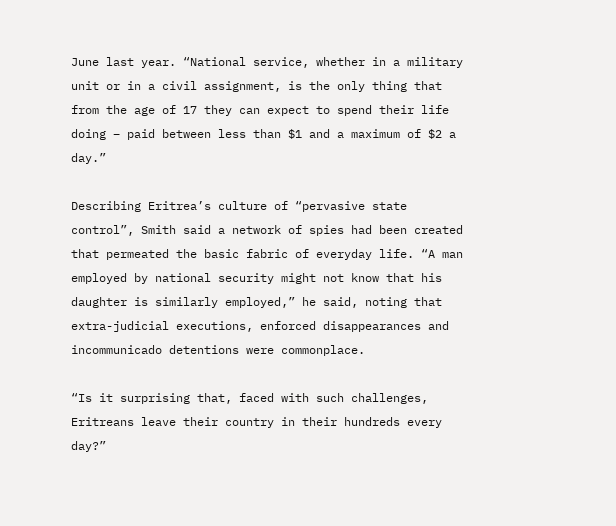June last year. “National service, whether in a military unit or in a civil assignment, is the only thing that from the age of 17 they can expect to spend their life doing – paid between less than $1 and a maximum of $2 a day.”

Describing Eritrea’s culture of “pervasive state control”, Smith said a network of spies had been created that permeated the basic fabric of everyday life. “A man employed by national security might not know that his daughter is similarly employed,” he said, noting that extra-judicial executions, enforced disappearances and incommunicado detentions were commonplace.

“Is it surprising that, faced with such challenges, Eritreans leave their country in their hundreds every day?”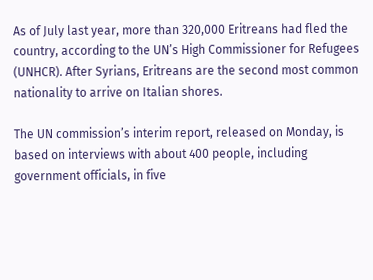As of July last year, more than 320,000 Eritreans had fled the country, according to the UN’s High Commissioner for Refugees (UNHCR). After Syrians, Eritreans are the second most common nationality to arrive on Italian shores.

The UN commission’s interim report, released on Monday, is based on interviews with about 400 people, including government officials, in five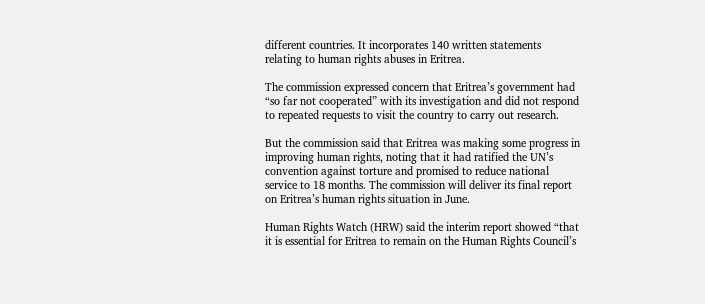different countries. It incorporates 140 written statements relating to human rights abuses in Eritrea.

The commission expressed concern that Eritrea’s government had “so far not cooperated” with its investigation and did not respond to repeated requests to visit the country to carry out research.

But the commission said that Eritrea was making some progress in improving human rights, noting that it had ratified the UN’s convention against torture and promised to reduce national service to 18 months. The commission will deliver its final report on Eritrea’s human rights situation in June.

Human Rights Watch (HRW) said the interim report showed “that it is essential for Eritrea to remain on the Human Rights Council’s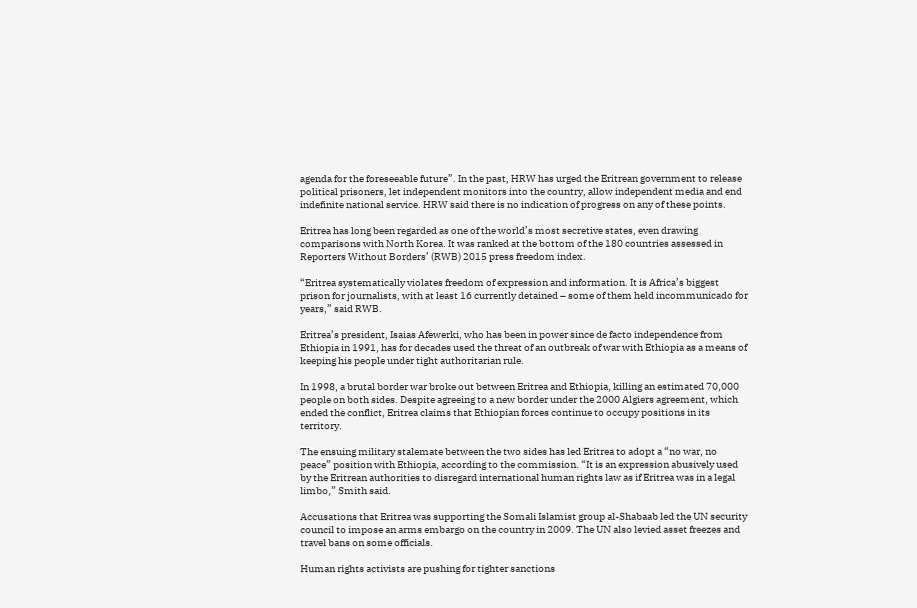agenda for the foreseeable future”. In the past, HRW has urged the Eritrean government to release political prisoners, let independent monitors into the country, allow independent media and end indefinite national service. HRW said there is no indication of progress on any of these points.

Eritrea has long been regarded as one of the world’s most secretive states, even drawing comparisons with North Korea. It was ranked at the bottom of the 180 countries assessed in Reporters Without Borders’ (RWB) 2015 press freedom index.

“Eritrea systematically violates freedom of expression and information. It is Africa’s biggest prison for journalists, with at least 16 currently detained – some of them held incommunicado for years,” said RWB.

Eritrea’s president, Isaias Afewerki, who has been in power since de facto independence from Ethiopia in 1991, has for decades used the threat of an outbreak of war with Ethiopia as a means of keeping his people under tight authoritarian rule.

In 1998, a brutal border war broke out between Eritrea and Ethiopia, killing an estimated 70,000 people on both sides. Despite agreeing to a new border under the 2000 Algiers agreement, which ended the conflict, Eritrea claims that Ethiopian forces continue to occupy positions in its territory.

The ensuing military stalemate between the two sides has led Eritrea to adopt a “no war, no peace” position with Ethiopia, according to the commission. “It is an expression abusively used by the Eritrean authorities to disregard international human rights law as if Eritrea was in a legal limbo,” Smith said.

Accusations that Eritrea was supporting the Somali Islamist group al-Shabaab led the UN security council to impose an arms embargo on the country in 2009. The UN also levied asset freezes and travel bans on some officials.

Human rights activists are pushing for tighter sanctions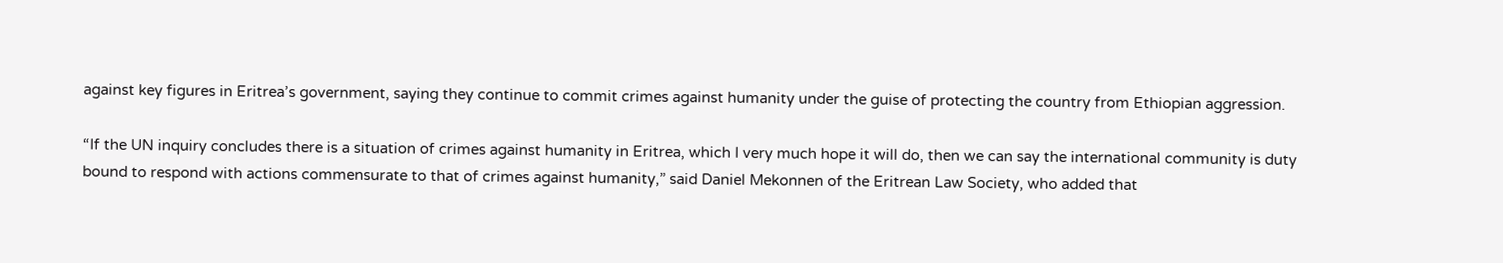against key figures in Eritrea’s government, saying they continue to commit crimes against humanity under the guise of protecting the country from Ethiopian aggression.

“If the UN inquiry concludes there is a situation of crimes against humanity in Eritrea, which I very much hope it will do, then we can say the international community is duty bound to respond with actions commensurate to that of crimes against humanity,” said Daniel Mekonnen of the Eritrean Law Society, who added that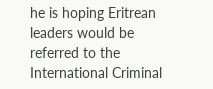he is hoping Eritrean leaders would be referred to the International Criminal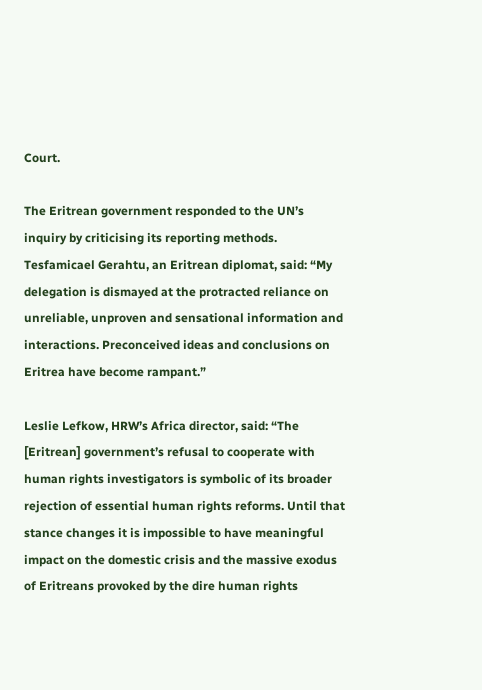Court.

The Eritrean government responded to the UN’s inquiry by criticising its reporting methods. Tesfamicael Gerahtu, an Eritrean diplomat, said: “My delegation is dismayed at the protracted reliance on unreliable, unproven and sensational information and interactions. Preconceived ideas and conclusions on Eritrea have become rampant.”

Leslie Lefkow, HRW’s Africa director, said: “The [Eritrean] government’s refusal to cooperate with human rights investigators is symbolic of its broader rejection of essential human rights reforms. Until that stance changes it is impossible to have meaningful impact on the domestic crisis and the massive exodus of Eritreans provoked by the dire human rights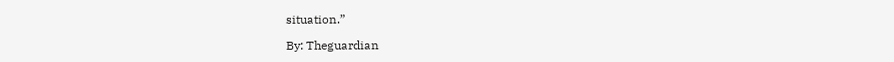situation.”

By: Theguardian